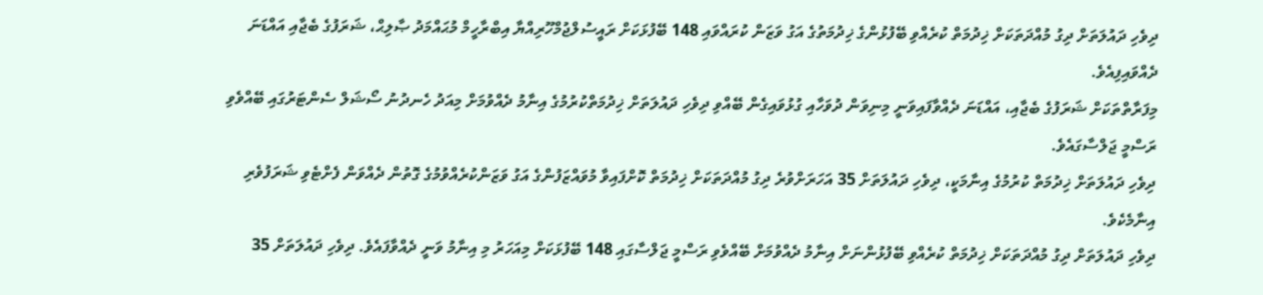ދިވެހި ދައުލަތަށް ދިގު މުއްދަތަކަށް ޚިދުމަތް ކުރެއްވި ބޭފުޅުންގެ ޚިދުމަތުގެ އަގު ވަޒަން ކުރައްވައި 148 ބޭފުޅަކަށް ރައީސުލްޖުމްހޫރިއްޔާ އިބްރާހީމް މުޙައްމަދު ޞާލިޙް، ޝަރަފުގެ ބެޖާއި އައްޑަނަ ދެއްވައިފިއެވެ.
މިފަރާތްތަކަށް ޝަރަފުގެ ބެޖާއި، އައްޑަނަ ދެއްވާފައިވަނީ މިނިވަން ދުވަހާއި ގުޅުވައިގެން ބޭއްވި ދިވެހި ދައުލަތަށް ޚިދުމަތްކުރުމުގެ އިނާމު ދެއްވުމަށް މިއަދު ހެނދުނު ސޯޝަލް ސެންޓަރުގައި ބޭއްވެވި ރަސްމީ ޖަލްސާގައެވެ.
ދިވެހި ދައުލަތަށް ޚިދުމަތް ކުރުމުގެ އިނާމަކީ، ދިވެހި ދައުލަތަށް 35 އަހަރަށްވުރެ ދިގު މުއްދަތަކަށް ޚިދުމަތް ކޮށްފައިވާ މުވައްޒަފުންގެ އަގު ވަޒަންކުރެއްވުމުގެ ގޮތުން ދެއްވަން ފެށްޓެވި ޝަރަފުވެރި އިނާމެކެވެ.
ދިވެހި ދައުލަތަށް ދިގު މުއްދަތަކަށް ޚިދުމަތް ކުރެއްވި ބޭފުޅުންނަށް އިނާމު ދެއްވުމަށް ބޭއްވެވި ރަސްމީ ޖަލްސާގައި 148 ބޭފުޅަކަށް މިއަހަރު މި އިނާމު ވަނީ ދެއްވާފައެވެ. ދިވެހި ދައުލަތަށް 35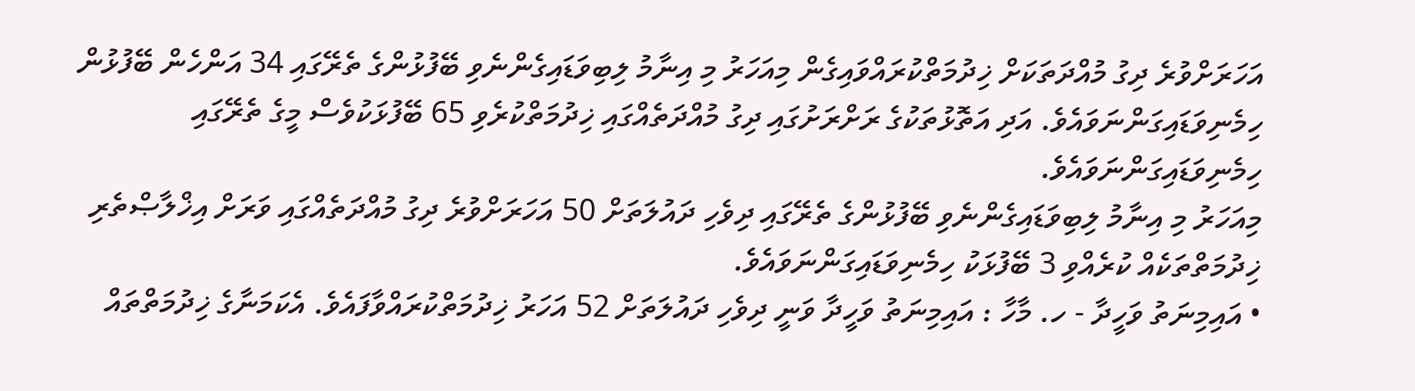އަހަރަށްވުރެ ދިގު މުއްދަތަކަށް ޚިދުމަތްކުރައްވައިގެން މިއަހަރު މި އިނާމު ލިބިވަޑައިގެންނެވި ބޭފުޅުންގެ ތެރޭގައި 34 އަންހެން ބޭފުޅުން ހިމެނިވަޑައިގަންނަވައެވެ. އަދި އަތޮޅުތަކުގެ ރަށްރަށުގައި ދިގު މުއްދަތެއްގައި ޚިދުމަތްކުރެވި 65 ބޭފުޅަކުވެސް މީގެ ތެރޭގައި ހިމެނިވަޑައިގަންނަވައެވެ.
މިއަހަރު މި އިނާމު ލިބިވަޑައިގެންނެވި ބޭފުޅުންގެ ތެރޭގައި ދިވެހި ދައުލަތަށް 50 އަހަރަށްވުރެ ދިގު މުއްދަތެއްގައި ވަރަށް އިޚްލާޞްތެރި ޚިދުމަތްތަކެއް ކުރެއްވި 3 ބޭފުޅަކު ހިމެނިވަޑައިގަންނަވައެވެ.
• އައިމިނަތު ވަހީދާ - ހ. މާހާ : އައިމިނަތު ވަހީދާ ވަނީ ދިވެހި ދައުލަތަށް 52 އަހަރު ޚިދުމަތްކުރައްވާފައެވެ. އެކަމަނާގެ ޚިދުމަތްތައް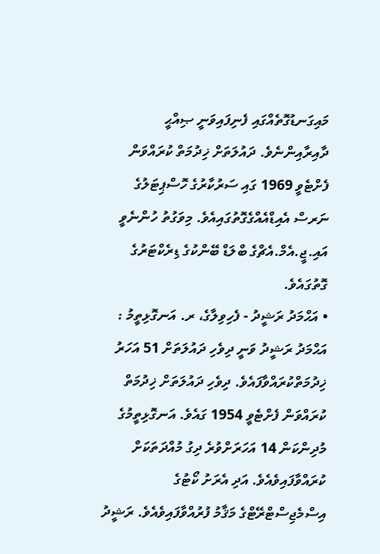މައިގަނޑުގޮތެއްގައި ފެނިފައިވަނީ ޞިއްޙީ ދާއިރާއިންނެވެ. ދައުލަތަށް ޚިދުމަތް ކުރައްވަން ފެށްޓެވީ 1969 ގައި ސަރުކާރުގެ ހޮސްޕިޓަލުގެ ނަރސް އެއިޑްއެއްގެގޮތުގައިއެވެ. މިވަގުތު ހުންނެވީ އައި.ޖީ.އެމް.އެޗްގެ ބްލަޑް ބޭންކުގެ ޑިރެކްޓަރުގެ ގޮތުގައެވެ.
• އަޙްމަދު ރަޝީދު - ފެހިވިލާގެ، ރ. އަނގޮޅިތީމު : އަޙްމަދު ރަޝީދު ވަނީ ދިވެހި ދައުލަތަށް 51 އަހަރު ޚިދުމަތްކުރައްވާފައެވެ. ދިވެހި ދައުލަތަށް ޚިދުމަތް ކުރައްވަން ފެށްޓެވީ 1954 ގައެވެ. އަނގޮޅިތީމުގެ މުދިންކަން 14 އަހަރަށްވުރެ ދިގު މުއްދަތަކަށް ކުރައްވާފައިވެއެވެ. އަދި އެރަށު ކޯޓުގެ އިސްމެޖިސްޓްރޭޓްގެ މަޤާމު ފުރުއްވާފައިވެއެވެ. ރަޝީދު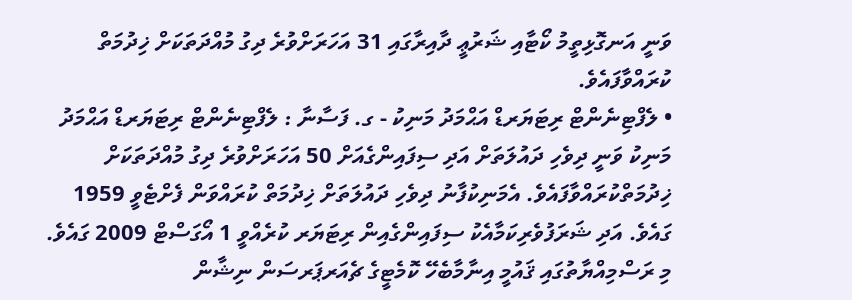ވަނީ އަނގޮޅިތީމު ކޯޓާއި ޝަރުޢީ ދާއިރާގައި 31 އަހަރަށްވުރެ ދިގު މުއްދަތަކަށް ޚިދުމަތް ކުރައްވާފައެވެ.
• ލެފްޓިނެންޓް ރިޓަޔަރޑް އަޙްމަދު މަނިކު - ގ. ފަސާނާ : ލެފްޓިނެންޓް ރިޓަޔަރޑް އަޙްމަދު މަނިކު ވަނީ ދިވެހި ދައުލަތަށް އަދި ސިފައިންގެއަށް 50 އަހަރަށްވުރެ ދިގު މުއްދަތަކަށް ޚިދުމަތްކުރައްވާފައެވެ. އެމަނިކުފާނު ދިވެހި ދައުލަތަށް ޚިދުމަތް ކުރައްވަން ފެށްޓެވީ 1959 ގައެވެ. އަދި ޝަރަފުވެރިކަމާއެކު ސިފައިންގެއިން ރިޓަޔަރ ކުރެއްވީ 1 އޯގަސްޓް 2009 ގައެވެ.
މި ރަސްމިއްޔާތުގައި ޤައުމީ އިނާމާބެހޭ ކޮމެޓީގެ ޗެއަރޕަރސަން ނިޝާން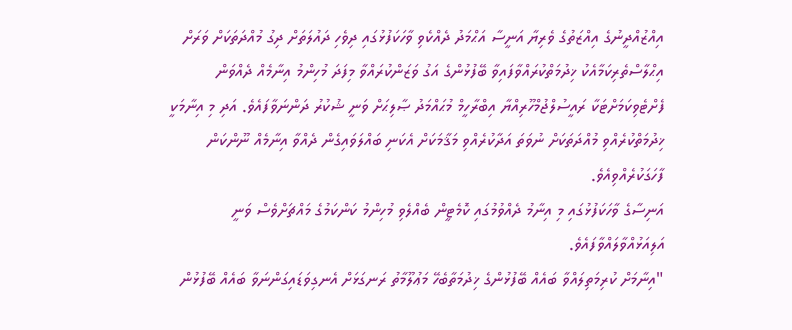އިއްޒުއްދީނުގެ އިއްޒަތުގެ ވެރިޔާ އަނީސާ އަޙްމަދު ދެއްކެވި ވާހަކަފުޅުގައި ދިވެހި ދައުލަތަށް ދިގު މުއްދަތަކަށް ވަރަށް އިޙްލާސްތެރިކަމާއެކު ޚިދުމަތްކުރައްވާފައިވާ ބޭފުޅުންގެ އަގު ވަޒަންކުރައްވާ މިފަދަ މުހިންމު އިނާމެއް ދެއްވަން ފެށްޓެވިކަމަށްޓަކާ ރައީސުލްޖުމްހޫރިއްޔާ އިބްރާހީމް މުޙައްމަދު ޞާލިޙަށް ވަނީ ޝުކުރު ދަންނަވާފައެވެ. އަދި މި އިނާމަކީ ޚިދުމަތްކުރެއްވި މުއްދަތަކަށް ނުވަތަ އަދާކުރެއްވި މަޤާމަކަށް އެކަނި ބައްލަވައިގެން ދެއްވާ އިނާމެއް ނޫންކަން ފާހަގަކުރެއްވިއެވެ.
އަނިސާގެ ވާހަކަފުޅުގައި މި އިނާމު ދެއްވުމުގައި ކޮމެޓީން ބެއްލެވި މުހިންމު ކަންކަމުގެ މައްޗަށްވެސް ވަނީ އަލިއަޅުއްވާލައްވާފައެވެ.
"އިނާމަށް ކުރިމަތިލައްވާ ބައެއް ބޭފުޅުންގެ ޚިދުމަތާބެހޭ މަޢުލޫމާތު ރަނގަޅަށް އެނގިވަޑައިގަންނަވާ ބައެއް ބޭފުޅުން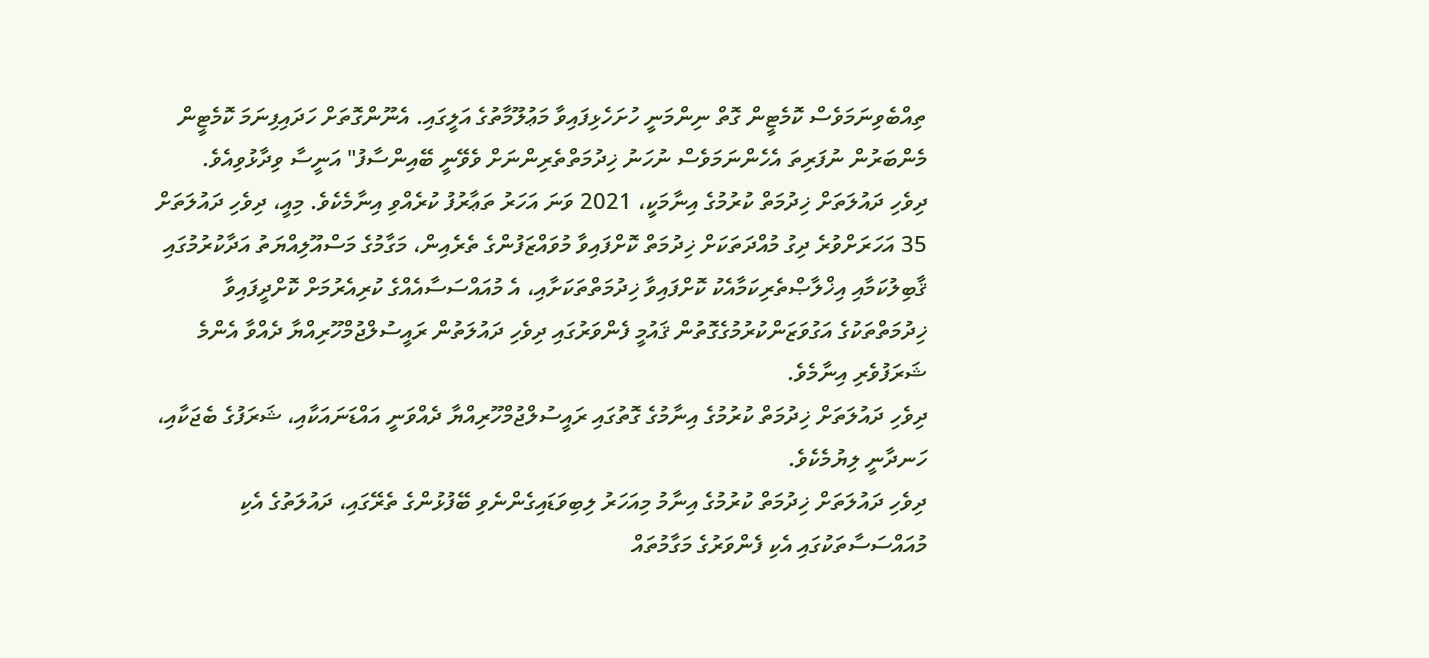ތިއްބެވިނަމަވެސް ކޮމެޓީން ގޮތް ނިންމަނީ ހުށަހެޅިފައިވާ މަޢުލޫމާތުގެ އަލީގައި. އެނޫންގޮތަށް ހަދައިފިނަމަ ކޮމެޓީން މެންބަރުން ނުފަރިތަ އެހެންނަމަވެސް ނުހަނު ޚިދުމަތްތެރިންނަށް ވެވޭނީ ބޭއިންސާފު" އަނީސާ ވިދާޅުވިއެވެ.
ދިވެހި ދައުލަތަށް ޚިދުމަތް ކުރުމުގެ އިނާމަކީ، 2021 ވަނަ އަހަރު ތަޢާރުފު ކުރެއްވި އިނާމެކެވެ. މިއީ، ދިވެހި ދައުލަތަށް 35 އަހަރަށްވުރެ ދިގު މުއްދަތަކަށް ޚިދުމަތް ކޮށްފައިވާ މުވައްޒަފުންގެ ތެރެއިން، މަގާމުގެ މަސްއޫލިއްޔަތު އަދާކުރުމުގައި ޤާބިލުކަމާއި އިޚްލާޞްތެރިކަމާއެކު ކޮށްފައިވާ ޚިދުމަތްތަކަށާއި، އެ މުއައްސަސާއެއްގެ ކުރިއެރުމަށް ކޮށްދީފައިވާ ޚިދުމަތްތަކުގެ އަގުވަޒަންކުރުމުގެގޮތުން ޤައުމީ ފެންވަރުގައި ދިވެހި ދައުލަތުން ރައީސުލްޖުމްހޫރިއްޔާ ދެއްވާ އެންމެ ޝަރަފުވެރި އިނާމެވެ.
ދިވެހި ދައުލަތަށް ޚިދުމަތް ކުރުމުގެ އިނާމުގެ ގޮތުގައި ރައީސުލްޖުމްހޫރިއްޔާ ދެއްވަނީ އައްޑަނައަކާއި، ޝަރަފުގެ ބެޖަކާއި، ހަނދާނީ ލިޔުމެކެވެ.
ދިވެހި ދައުލަތަށް ޚިދުމަތް ކުރުމުގެ އިނާމު މިއަހަރު ލިބިވަޑައިގެންނެވި ބޭފުޅުންގެ ތެރޭގައި، ދައުލަތުގެ އެކި މުއައްސަސާތަކުގައި އެކި ފެންވަރުގެ މަގާމުތައް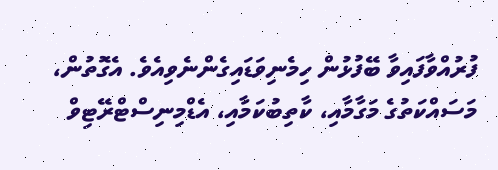ފުރުއްވާފައިވާ ބޭފުޅުން ހިމެނިވަޑައިގެންނެވިއެވެ. އެގޮތުން، މަސައްކަތުގެ މަގާމާއި، ކާތިބުކަމާއި، އެޑްމިނިސްޓްރޭޓިވް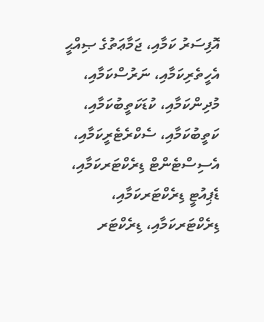އޮފިސަރު ކަމާއި، ޖަމާޢަތުގެ ޞިއްޙީ އެހީތެރިކަމާއި، ނަރުސްކަމާއި، މުދިންކަމާއި، ކުޑަކަތީބުކަމާއި، ކަތީބުކަމާއި، ސެކްރެޓެރީކަމާއި، އެސިސްޓެންޓް ޑިރެކްޓަރކަމާއި، ޑެޕިއުޓީ ޑިރެކްޓަރކަމާއި، ޑިރެކްޓަރކަމާއި، ޑިރެކްޓަރ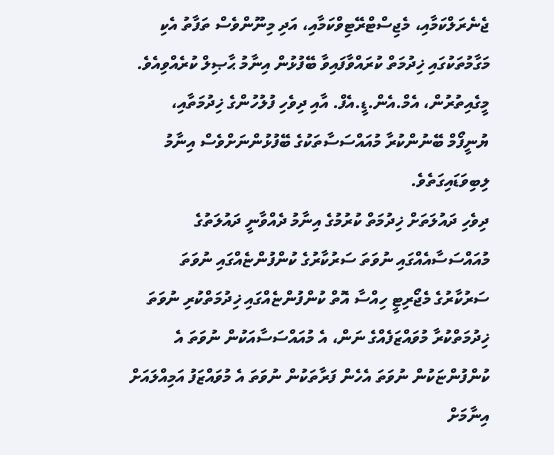ޖެނެރަލްކަމާއި، މެޖިސްޓްރޭޓިވްކަމާއި، އަދި މިނޫންވެސް ތަފާތު އެކި މަގާމުތަކުގައި ޚިދުމަތް ކުރައްވާފައިވާ ބޭފުޅުން އިނާމު ޙާޞިލް ކުރެއްވިއެވެ. މީގެއިތުރުން، އެމް.އެން.ޑީ.އެފް. އާއި ދިވެހި ފުލުހުންގެ ޚިދުމަތާއި، ޔުނީފޯމް ބޭނުންކުރާ މުއައްސަސާތަކުގެ ބޭފުޅުންނަށްވެސް އިނާމު ލިބިވަޑައިގަތެވެ.
ދިވެހި ދައުލަތަށް ޚިދުމަތް ކުރުމުގެ އިނާމު ދެއްވާނީ ދައުލަތުގެ މުއައްސަސާއެއްގައި ނުވަތަ ސަރުކާރުގެ ކުންފުންޏެއްގައި ނުވަތަ ސަރުކާރުގެ މެޖޯރިޓީ ހިއްސާ އޮތް ކުންފުންޏެއްގައި ޚިދުމަތްކުރި ނުވަތަ ޚިދުމަތްކުރާ މުވައްޒަފެއްގެ ނަން، އެ މުއައްސަސާއަކުން ނުވަތަ އެ ކުންފުންޏަކުން ނުވަތަ އެހެން ފަރާތަކުން ނުވަތަ އެ މުވައްޒަފު އަމިއްލައަށް އިނާމަށް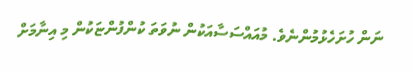ނަން ހުށަހެޅުމުންނެވެ. މުއައްސަސާއަކުން ނުވަތަ ކުންފުންޏަކުން މި އިނާމަށް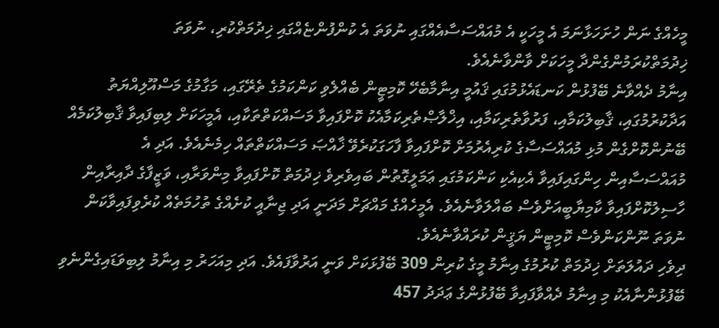މީހެއްގެ ނަން ހުށަހަޅާނަމަ އެ މީހަކީ އެ މުއައްސަސާއެއްގައި ނުވަތަ އެ ކުންފުންޏެއްގައި ޚިދުމަތްކުރި، ނުވަތަ ޚިދުމަތްކުރަމުންގެންދާ މީހަކަށް ވާންވާނެއެވެ.
އިނާމު ދެއްވާނެ ބޭފުޅުން ކަނޑައެޅުމުގައި ޤައުމީ އިނާމާބެހޭ ކޮމިޓީން ބެއްލެވި ކަންކަމުގެ ތެރޭގައި، މަގާމުގެ މަސްއޫލިއްޔަތު އަދާކުރުމުގައި، ޤާބިލުކަމާއި، ފަރުވާތެރިކަމާއި، އިޚްލާޞްތެރިކަމާއެކު ކޮށްފައިވާ މަސައްކަތްތަކާއި، އެމީހަކަށް ލިބިފައިވާ ޤާބިލުކަމެއް ބޭނުންކޮށްގެން މުޅި މުއައްސަސާގެ ކުރިއެރުމަށް ކޮށްފައިވާ ފާހަގަކުރެވޭ ޚާއްޞަ މަސައްކަތްތައް ހިމެނެއެވެ. އަދި އެ މުއައްސަސާއިން ހިންގައިފައިވާ އެކިއެކި ކަންކަމުގައި ޢަމަލީގޮތުން ބައިވެރިވެ ޚިދުމަތް ކޮށްފައިވާ މިންވަރާއި، ވަޒީފާގެ ދާއިރާއިން ހާސިލުކޮށްފައިވާ ކާމިޔާބީއަށްވެސް ބައްލަވާނެއެވެ. އެމީހެއްގެ މައްޗަށް މަދަނީ އަދި ޖިނާއީ ކުށެއްގެ ތުހުމަތެއް ކުރެވިފައިވާކަން ނުވަތަ ނޫންކަންވެސް ކޮމިޓީން ޔަޤީން ކުރައްވާނެއެވެ.
ދިވެހި ދައުލަތަށް ޚިދުމަތް ކުރުމުގެ އިނާމު މީގެ ކުރިން 309 ބޭފުޅަކަށް ވަނީ އަރުވާފައެވެ. އަދި މިއަހަރު މި އިނާމު ލިބިވަޑައިގެންނެވި ބޭފުޅުންނާއެކު މި އިނާމު ދެއްވާފައިވާ ބޭފުޅުންގެ ޢަދަދު 457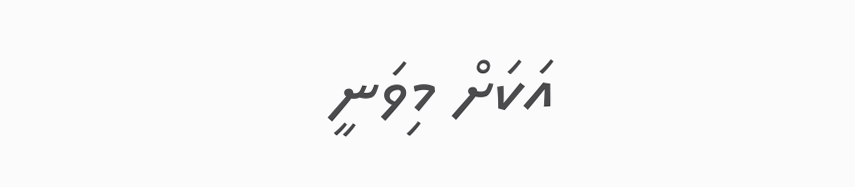އަކަށް މިވަނީ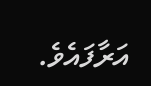އަރާފައެވެ.